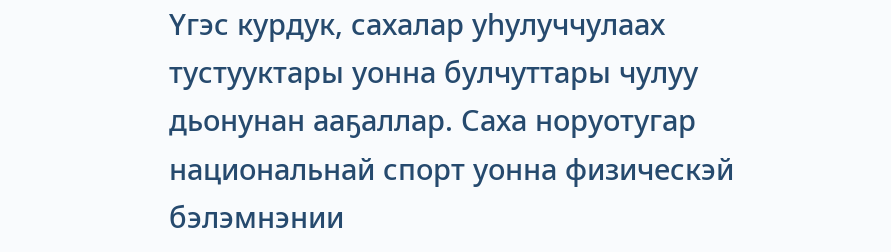Үгэс курдук, сахалар уһулуччулаах тустууктары уонна булчуттары чулуу дьонунан ааҕаллар. Саха норуотугар национальнай спорт уонна физическэй бэлэмнэнии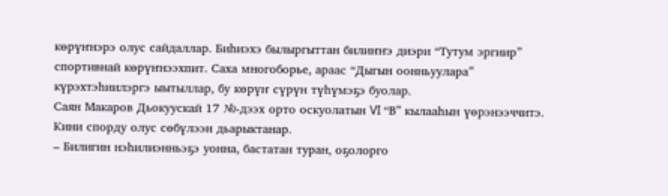көрүҥнэрэ олус сайдаллар. Биһиэхэ былыргыттан билиҥҥэ диэри “Тутум эргиир” спортивнай көрүҥнээхпит. Саха многоборье, араас “Дыгын оонньуулара” күрэхтэһиилэргэ ыытыллар, бу көрүҥ сүрүн түһүмэҕэ буолар.
Саян Макаров Дьокуускай 17 №-дээх орто оскуолатын VI “В” кылааһын үөрэнээччитэ. Кини спорду олус сөбүлээн дьарыктанар.
– Билигин нэһилиэнньэҕэ уонна, бастатан туран, оҕолорго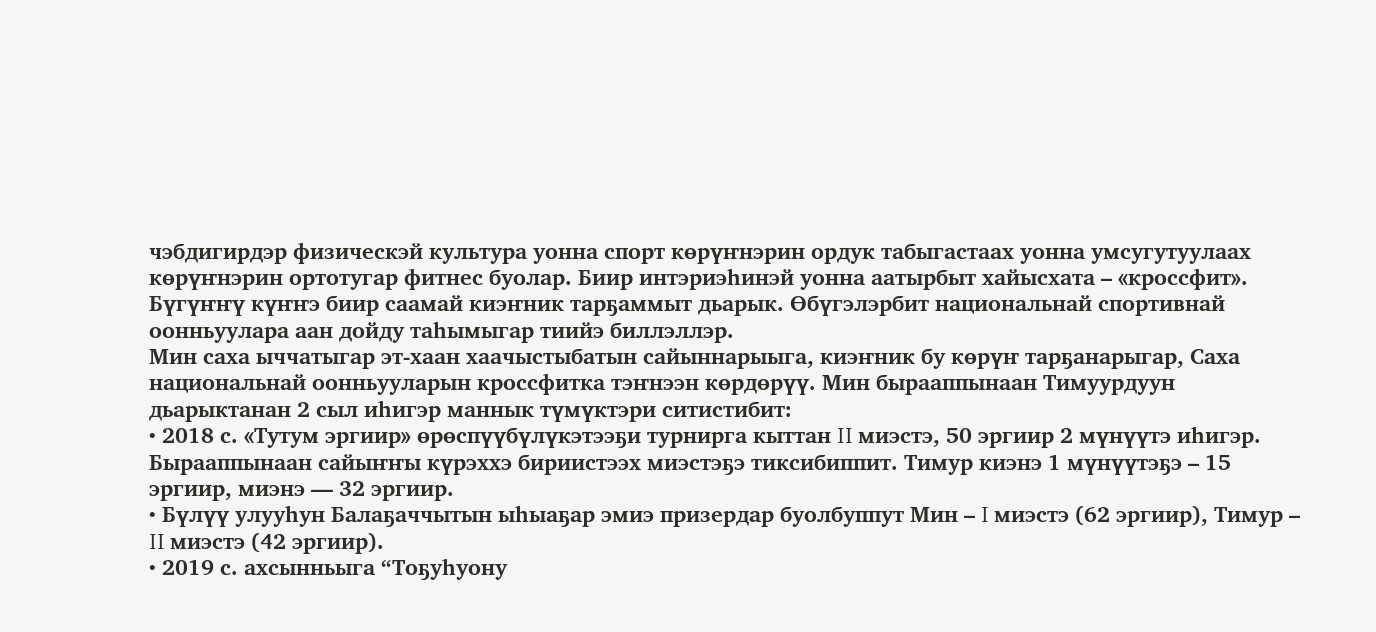чэбдигирдэр физическэй культура уонна спорт көрүҥнэрин ордук табыгастаах уонна умсугутуулаах көрүҥнэрин ортотугар фитнес буолар. Биир интэриэһинэй уонна аатырбыт хайысхата – «кроссфит». Бүгүҥҥү күҥҥэ биир саамай киэҥник тарҕаммыт дьарык. Өбүгэлэрбит национальнай спортивнай оонньуулара аан дойду таһымыгар тиийэ биллэллэр.
Мин саха ыччатыгар эт-хаан хаачыстыбатын сайыннарыыга, киэҥник бу көрүҥ тарҕанарыгар, Саха национальнай оонньууларын кроссфитка тэҥнээн көрдөрүү. Мин бырааппынаан Тимуурдуун дьарыктанан 2 сыл иһигэр маннык түмүктэри ситистибит:
• 2018 с. «Тутум эргиир» өрөспүүбүлүкэтээҕи турнирга кыттан II миэстэ, 50 эргиир 2 мүнүүтэ иһигэр. Бырааппынаан сайыҥҥы күрэххэ бириистээх миэстэҕэ тиксибиппит. Тимур киэнэ 1 мүнүүтэҕэ – 15 эргиир, миэнэ — 32 эргиир.
• Бүлүү улууһун Балаҕаччытын ыһыаҕар эмиэ призердар буолбуппут Мин – I миэстэ (62 эргиир), Тимур – II миэстэ (42 эргиир).
• 2019 с. ахсынньыга “Тоҕуһуону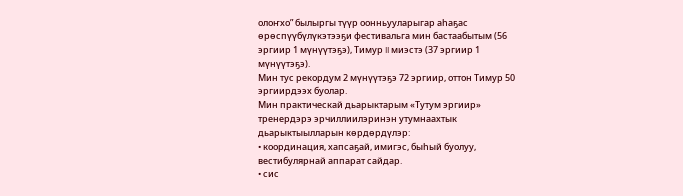олоҥхо” былыргы түүр оонньууларыгар аһаҕас өрөспүүбүлүкэтээҕи фестивальга мин бастаабытым (56 эргиир 1 мүнүүтэҕэ), Тимур II миэстэ (37 эргиир 1 мүнүүтэҕэ).
Мин тус рекордум 2 мүнүүтэҕэ 72 эргиир, оттон Тимур 50 эргиирдээх буолар.
Мин практическай дьарыктарым «Тутум эргиир» тренердэрэ эрчиллиилэринэн утумнаахтык дьарыктыылларын көрдөрдүлэр:
• координация, хапсаҕай, имигэс, быһый буолуу, вестибулярнай аппарат сайдар.
• сис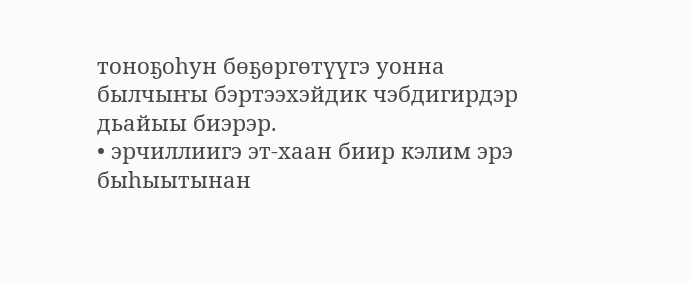тоноҕоһун бөҕөргөтүүгэ уонна былчыҥы бэртээхэйдик чэбдигирдэр дьайыы биэрэр.
• эрчиллиигэ эт-хаан биир кэлим эрэ быһыытынан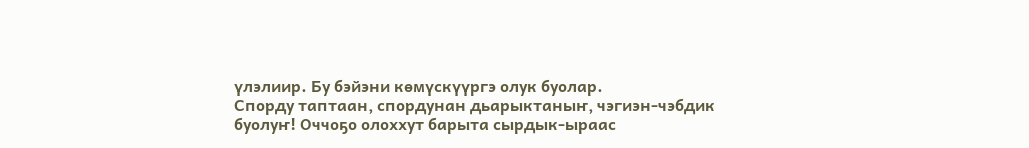үлэлиир. Бу бэйэни көмүскүүргэ олук буолар.
Спорду таптаан, спордунан дьарыктаныҥ, чэгиэн-чэбдик буолуҥ! Оччоҕо олоххут барыта сырдык-ыраас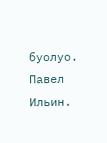буолуо.
Павел Ильин.